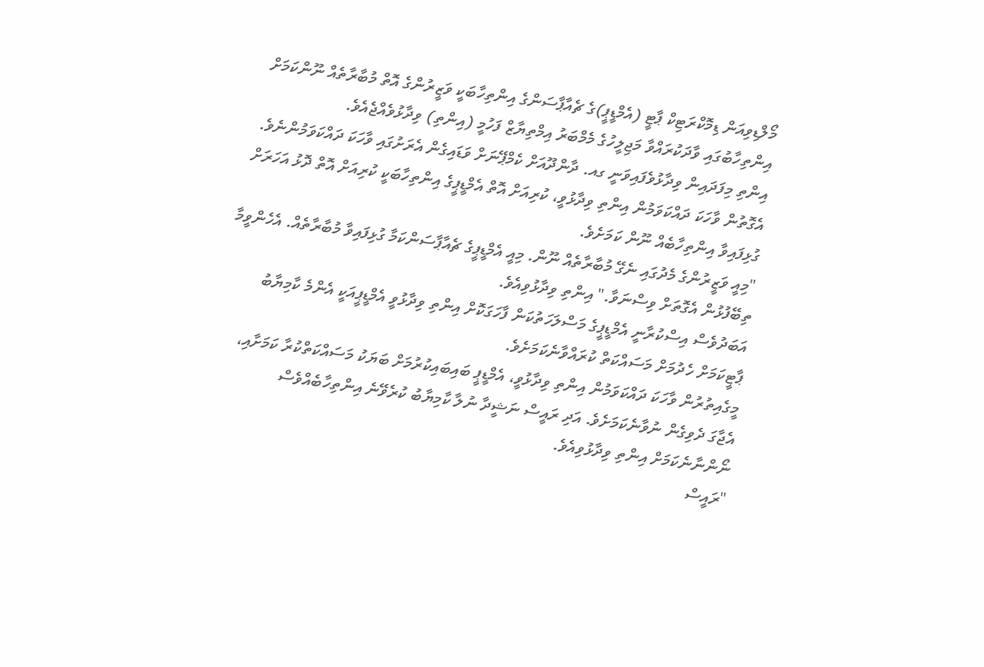މޯލްޑިވިއަން ޑިމޮކްރަޓިކް ޕާޓީ (އެމްޑީޕީ)ގެ ޗެއާޕާސަންގެ އިންތިހާބަކީ ވަޒީރުންގެ އޮތް މުބާރާތެއް ނޫންކަމަށް އިންތިހާބުގައި ވާދަކުރައްވާ މަޖިލީހުގެ މެމްބަރު އިމްތިޔާޒް ފަހުމީ (އިންތި) ވިދާޅުވެއްޖެއެވެ.
އިންތި މިފަދައިން ވިދާޅުވެފައިވަނީ ގއ. ދާންދޫއަށް ކެމްޕޭނަށް ވަޑައިގެން އެރަށުގައި ވާހަކަ ދައްކަވަމުންނެވެ. އެގޮތުން ވާހަކަ ދައްކަވަމުން އިންތި ވިދާޅުވީ، ކުރިއަށް އޮތް އެމްޑީޕީގެ އިންތިހާބަކީ ކުރިއަށް އޮތް ދޮޅު އަހަރަށް ގުޅިފައިވާ އިންތިހާބެއް ނޫން ކަމަށެވެ.
"މިއީ ވަޒީރުންގެ މެދުގައި ނެގޭ މުބާރާތެއް ނޫން. މިއީ އެމްޑީޕީގެ ޗެއާޕާސަންކަމާ ގުޅިފައިވާ މުބާރާތެއް. އެހެންވީމާ ތިބޭފުޅުން އެގޮތަށް ވިސްނަވާ." އިންތި ވިދާޅުވިއެވެ.
އަބަދުވެސް އިސްކުރާނީ އެމްޑީޕީގެ މަސްލަހަތުކަން ފާހަގަކޮށް އިންތި ވިދާޅުވީ އެމްޑީޕީއަކީ އެންމެ ކާމިޔާބު ޕާޓީކަމަށް ހެދުމަށް މަސައްކަތް ކުރައްވާނެކަމަށެވެ.
މީގެއިތުރުން ވާހަކަ ދައްކަވަމުން އިންތި ވިދާޅުވީ، އެމްޑީޕީ ބައިބައިކުރުމަށް ބަޔަކު މަސައްކަތްކުރާ ކަމަށާއި، އެޖާގަ ދެވިގެން ނުވާނެކަމަށެވެ. އަދި ރައީސް ނަޝީދާ ނުލާ ކާމިޔާބު ކުރެވޭނެ އިންތިހާބެއްވެސް ނޯންނާނެކަމަށް އިންތި ވިދާޅުވިއެވެ.
"ރައީސް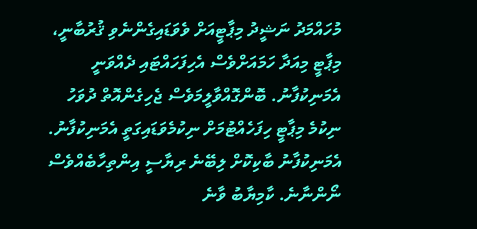މުހައްމަދު ނަޝީދު މިޕާޓީއަށް ވެވަޑައިގެންނެވި ޤުރުބާނީ، މިޕާޓީ މިއަދާ ހަމައަށްވެސް އެހިފަހައްޓައި ދެއްވަނީ އެމަނިކުފާނު. ބޮންގޮއްވާލީމަވެސް ޖެހިގެންއޮތް ދުވަހު ނިކުމެ މިޕާޓީ ހިފަހެއްޓުމަށް ނިކުމެވަޑައިގަތީ އެމަނިކުފާނު. އެމަނިކުފާނު ބާކިކޮށް ލިބޭނެ ރިޔާސީ އިންތިހާބެއްވެސް ނޯންނާނެ. ކާމިޔާބު ވާނެ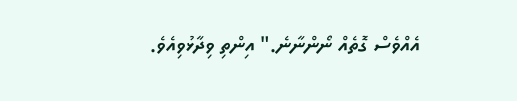އެއްވެސް ގޮތެއް ނޯންނާނެ." އިންތި ވިދާޅުވިއެވެ.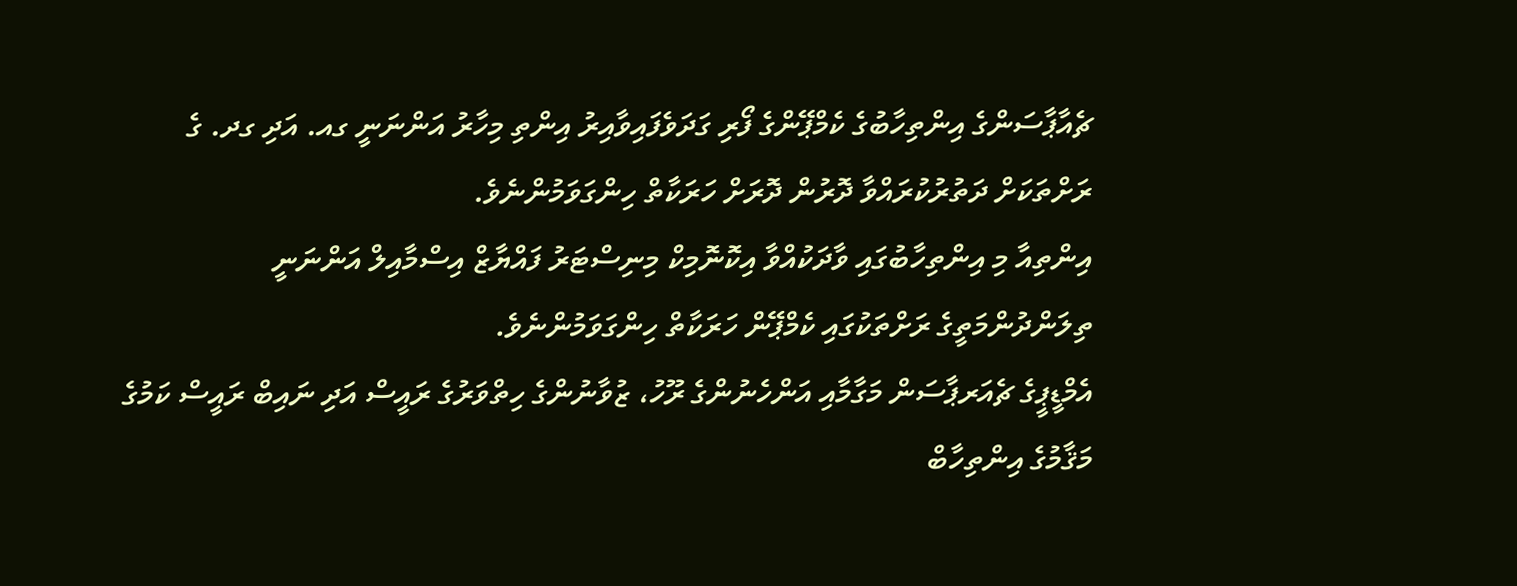ޗެއާޕާސަންގެ އިންތިހާބުގެ ކެމްޕޭންގެ ފޯރި ގަދަވެފައިވާއިރު އިންތި މިހާރު އަންނަނީ ގއ. އަދި ގދ. ގެ ރަށްތަކަށް ދަތުރުކުރައްވާ ދޮރުން ދޮރަށް ހަރަކާތް ހިންގަވަމުންނެވެ.
އިންތިއާ މި އިންތިހާބުގައި ވާދަކުއްވާ އިކޮނޮމިކް މިނިސްޓަރު ފައްޔާޒް އިސްމާއިލް އަންނަނީ ތިލަންދުންމަތީގެ ރަށްތަކުގައި ކެމްޕޭން ހަރަކާތް ހިންގަވަމުންނެވެ.
އެމްޑީޕީގެ ޗެއަރޕާސަން މަގާމާއި އަންހެނުންގެ ރޫހު، ޒުވާނުންގެ ހިތްވަރުގެ ރައީސް އަދި ނައިބް ރައީސް ކަމުގެ މަޤާމުގެ އިންތިހާބް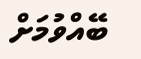ބޭއްވުމަށް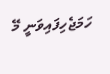ހަމަޖެހިފައިވަނީ މޭ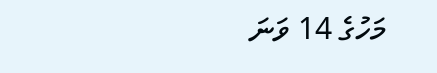މަހުގެ 14 ވަނަ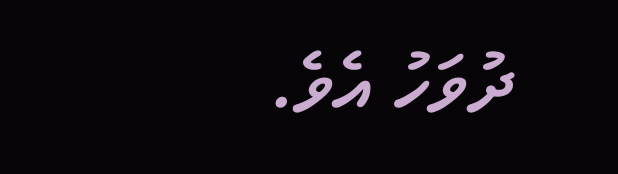ދުވަހު އެވެ.